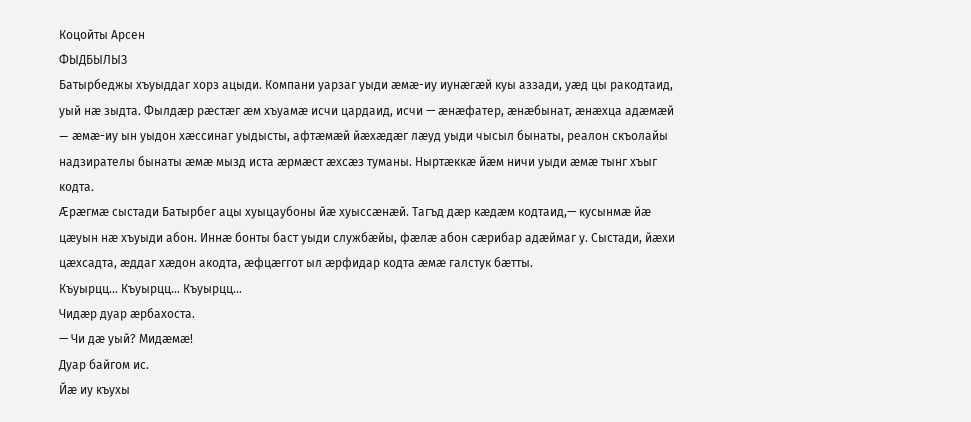Коцойты Арсен
ФЫДБЫЛЫЗ
Батырбеджы хъуыддаг хорз ацыди. Компани уарзаг уыди æмæ-иу иунæгæй куы аззади, уæд цы ракодтаид, уый нæ зыдта. Фылдæр рæстæг æм хъуамæ исчи цардаид, исчи — æнæфатер, æнæбынат, æнæхца адæмæй — æмæ-иу ын уыдон хæссинаг уыдысты, афтæмæй йæхæдæг лæуд уыди чысыл бынаты, реалон скъолайы надзирателы бынаты æмæ мызд иста æрмæст æхсæз туманы. Ныртæккæ йæм ничи уыди æмæ тынг хъыг кодта.
Æрæгмæ сыстади Батырбег ацы хуыцаубоны йæ хуыссæнæй. Тагъд дæр кæдæм кодтаид,— кусынмæ йæ цæуын нæ хъуыди абон. Иннæ бонты баст уыди службæйы, фæлæ абон сæрибар адæймаг у. Сыстади, йæхи цæхсадта, æддаг хæдон акодта, æфцæггот ыл æрфидар кодта æмæ галстук бæтты.
Къуырцц... Къуырцц... Къуырцц...
Чидæр дуар æрбахоста.
— Чи дæ уый? Мидæмæ!
Дуар байгом ис.
Йæ иу къухы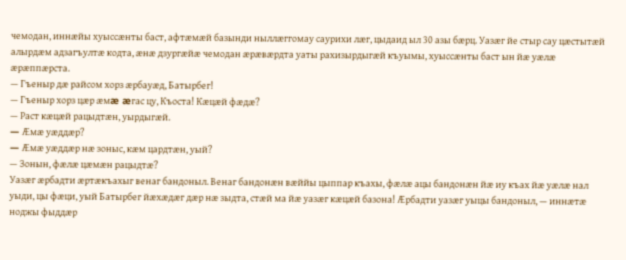чемодан, иннæйы хуыссæнты баст, афтæмæй базынди ныллæггомау саурихи лæг, цыдаид ыл 30 азы бæрц. Уазæг йе стыр сау цæстытæй алырдæм адзагъултæ кодта, æнæ дзургæйæ чемодан æрæвæрдта уаты рахизырдыгæй къуымы, хуыссæнты баст ын йæ уæлæ æрæппæрста.
— Гъеныр дæ райсом хорз æрбауæд, Батырбег!
— Гъеныр хорз цæр æмæ æгас цу, Къоста! Кæцæй фæдæ?
— Раст кæцæй рацыдтæн, уырдыгæй.
— Æмæ уæддæр?
— Æмæ уæддæр нæ зоныс, кæм цардтæн, уый?
— Зонын, фæлæ цæмæн рацыдтæ?
Уазæг æрбадти æртæкъахыг венаг бандоныл. Венаг бандонæн вæййы цыппар къахы, фæлæ ацы бандонæн йæ иу къах йæ уæлæ нал уыди, цы фæци, уый Батырбег йæхæдæг дæр нæ зыдта, стæй ма йæ уазæг кæцæй базона! Æрбадти уазæг уыцы бандоныл, — иннæтæ ноджы фыддæр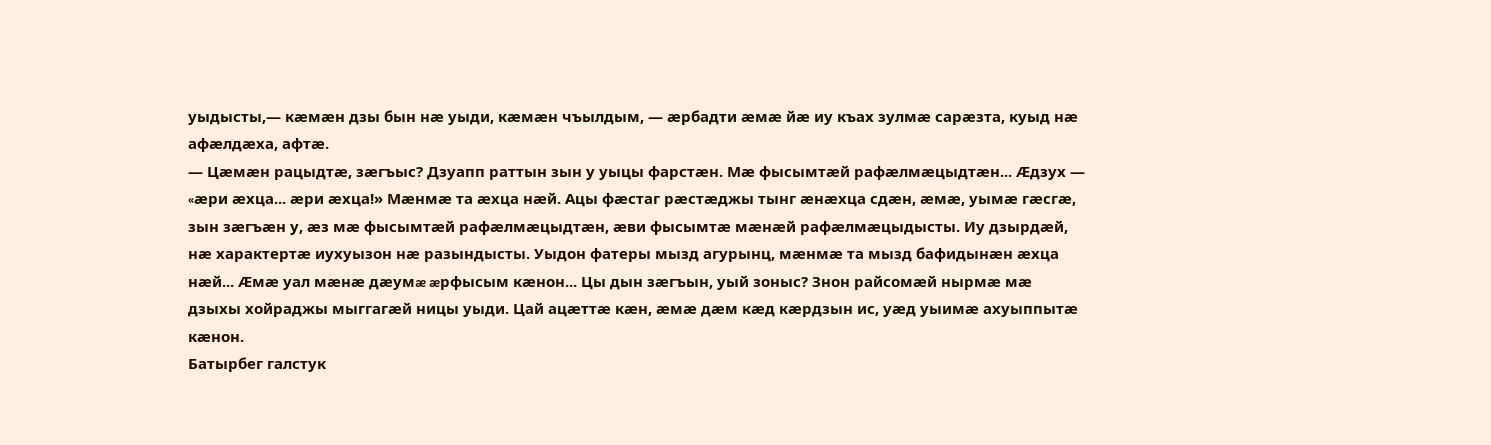уыдысты,— кæмæн дзы бын нæ уыди, кæмæн чъылдым, — æрбадти æмæ йæ иу къах зулмæ сарæзта, куыд нæ афæлдæха, афтæ.
— Цæмæн рацыдтæ, зæгъыс? Дзуапп раттын зын у уыцы фарстæн. Мæ фысымтæй рафæлмæцыдтæн... Æдзух — «æри æхца... æри æхца!» Мæнмæ та æхца нæй. Ацы фæстаг рæстæджы тынг æнæхца сдæн, æмæ, уымæ гæсгæ, зын зæгъæн у, æз мæ фысымтæй рафæлмæцыдтæн, æви фысымтæ мæнæй рафæлмæцыдысты. Иу дзырдæй, нæ характертæ иухуызон нæ разындысты. Уыдон фатеры мызд агурынц, мæнмæ та мызд бафидынæн æхца нæй... Æмæ уал мæнæ дæумæ æрфысым кæнон... Цы дын зæгъын, уый зоныс? Знон райсомæй нырмæ мæ дзыхы хойраджы мыггагæй ницы уыди. Цай ацæттæ кæн, æмæ дæм кæд кæрдзын ис, уæд уыимæ ахуыппытæ кæнон.
Батырбег галстук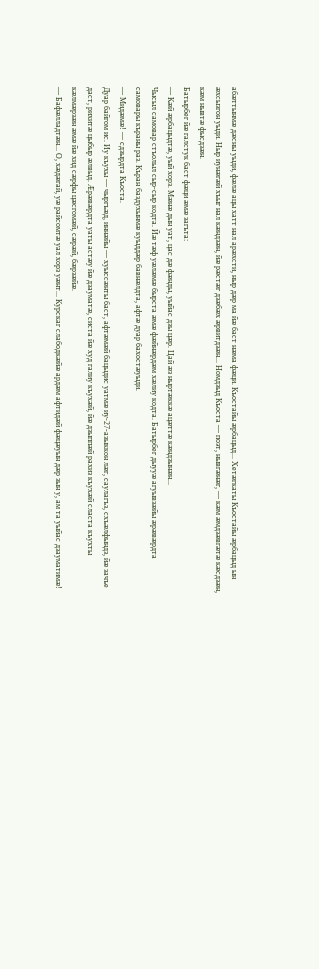абæттынмæ дæсны уыди, фæлæ ацы хатт нал арæхсти, ныр дæр ма йæ баст нæма фæци. Къостайы æрбацыд... Хетæгкаты Къостайы æрбацыд ын æхсызгон уыди. Ныр иунæгæй хъыг нал кæндзæн, йæ рæстæг дзæбæх æрвитдзæн... Номдзыд Къоста — поэт, нывгæнæг, — кæм æмдзæвгæтæ кæсдзæн, кæм нывтæ фысдзæн.
Батырбег йæ галстук баст фæци æмæ загъта:
— Кæй æрбацыдтæ, уый хорз. Мæнæ дын уат, цас дæ фæнды, уыйас дзы цæр. Цай æз ныртæккæ ацæттæ кæндзынæн...
Чысыл самовар стъолыл сыр-сыр кодта. Йæ тæф уæлæмæ бырста æмæ фæйнæрдæм хæлиу кодта. Батырбег дыууæ агуывзæйы æрæвæрдта самовары къраны раз. Къран баздухынмæ куыддæр бавнæлдта, афтæ дуар бахостæуыди.
— Мидæмæ! — сдзырдта Къоста.
Дуар байгом ис. Иу къухы — чыргъæд, иннæйы — хуыссæнты баст, афтæмæй бацыдис уатмæ иу-27-азыккон лæг, саулагъз, схъæлфындз, йæ зачъе даст, рихитæ цыбыр æлвыд. Æрæвæрдта уаты астæу йæ дзауматæ, систа йæ худ галиу къухæй, йæ дзыппæй рахиз къухæй сласта къухты кæлмæрзæн æмæ йæ хид сæрфы цæсгомæй, сæрæй, бæрзæйæ.
— Бафæлладтæн... О, хæдæгай, уæ райсомтæ уал хорз уæнт... Курскаг слабодкæйæ ардæм афтидæй фæцæуын дæр зын у, ам та уыйас дзауматимæ!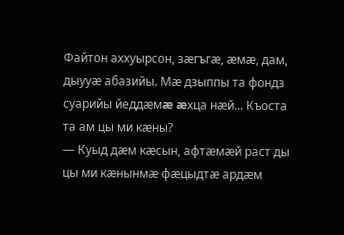Файтон аххуырсон, зæгъгæ, æмæ, дам, дыууæ абазийы. Мæ дзыппы та фондз суарийы йеддæмæ æхца нæй... Къоста та ам цы ми кæны?
— Куыд дæм кæсын, афтæмæй раст ды цы ми кæнынмæ фæцыдтæ ардæм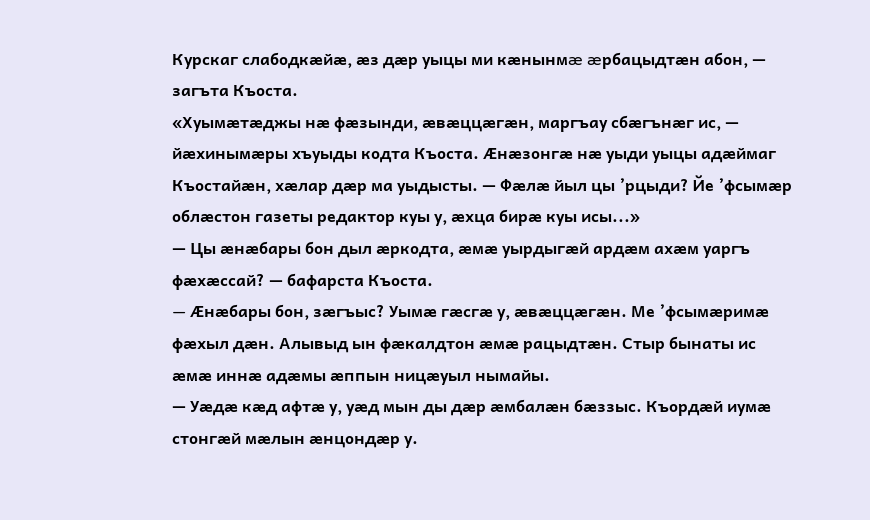Курскаг слабодкæйæ, æз дæр уыцы ми кæнынмæ æрбацыдтæн абон, — загъта Къоста.
«Хуымæтæджы нæ фæзынди, æвæццæгæн, маргъау сбæгънæг ис, — йæхинымæры хъуыды кодта Къоста. Æнæзонгæ нæ уыди уыцы адæймаг Къостайæн, хæлар дæр ма уыдысты. — Фæлæ йыл цы ’рцыди? Йе ’фсымæр облæстон газеты редактор куы у, æхца бирæ куы исы...»
— Цы æнæбары бон дыл æркодта, æмæ уырдыгæй ардæм ахæм уаргъ фæхæссай? — бафарста Къоста.
— Æнæбары бон, зæгъыс? Уымæ гæсгæ у, æвæццæгæн. Ме ’фсымæримæ фæхыл дæн. Алывыд ын фæкалдтон æмæ рацыдтæн. Стыр бынаты ис æмæ иннæ адæмы æппын ницæуыл нымайы.
— Уæдæ кæд афтæ у, уæд мын ды дæр æмбалæн бæззыс. Къордæй иумæ стонгæй мæлын æнцондæр у.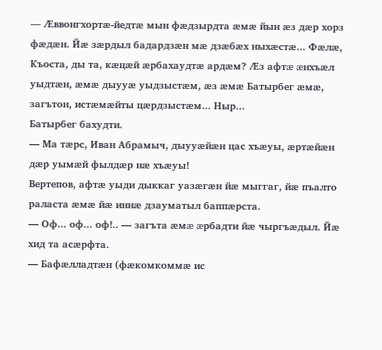— Æввонгхортæ-йедтæ мын фæдзырдта æмæ йын æз дæр хорз фæдæн. Йæ зæрдыл бадардзæн мæ дзæбæх ныхæстæ... Фæлæ, Къоста, ды та, кæцæй æрбахаудтæ ардæм? Æз афтæ æнхъæл уыдтæн, æмæ дыууæ уыдзыстæм, æз æмæ Батырбег æмæ, загътон, истæмæйты цæрдзыстæм... Ныр...
Батырбег бахудти.
— Ма тæрс, Иван Абрамыч, дыууæйæн цас хъæуы, æртæйæн дæр уымæй фылдæр нæ хъæуы!
Вертепов, афтæ уыди дыккаг уазæгæн йæ мыггаг, йæ пъалто раласта æмæ йæ иннæ дзауматыл баппæрста.
— Оф... оф... оф!.. — загъта æмæ æрбадти йæ чыргъæдыл. Йæ хид та асæрфта.
— Бафæлладтæн (фæкомкоммæ ис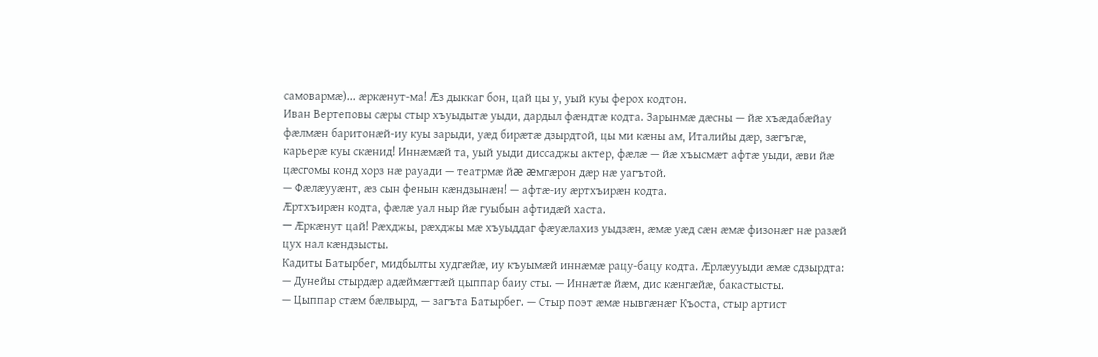самовармæ)... æркæнут-ма! Æз дыккаг бон, цай цы у, уый куы ферох кодтон.
Иван Вертеповы сæры стыр хъуыдытæ уыди, дардыл фæндтæ кодта. Зарынмæ дæсны — йæ хъæдабæйау фæлмæн баритонæй-иу куы зарыди, уæд бирæтæ дзырдтой, цы ми кæны ам, Италийы дæр, зæгъгæ, карьерæ куы скæнид! Иннæмæй та, уый уыди диссаджы актер, фæлæ — йæ хъысмæт афтæ уыди, æви йæ цæсгомы конд хорз нæ рауади — театрмæ йæ æмгæрон дæр нæ уагътой.
— Фæлæууæнт, æз сын фенын кæндзынæн! — афтæ-иу æртхъирæн кодта.
Æртхъирæн кодта, фæлæ уал ныр йæ гуыбын афтидæй хаста.
— Æркæнут цай! Рæхджы, рæхджы мæ хъуыддаг фæуæлахиз уыдзæн, æмæ уæд сæн æмæ физонæг нæ разæй цух нал кæндзысты.
Кадиты Батырбег, мидбылты худгæйæ, иу къуымæй иннæмæ рацу-бацу кодта. Æрлæууыди æмæ сдзырдта:
— Дунейы стырдæр адæймæгтæй цыппар баиу сты. — Иннæтæ йæм, дис кæнгæйæ, бакастысты.
— Цыппар стæм бæлвырд, — загъта Батырбег. — Стыр поэт æмæ нывгæнæг Къоста, стыр артист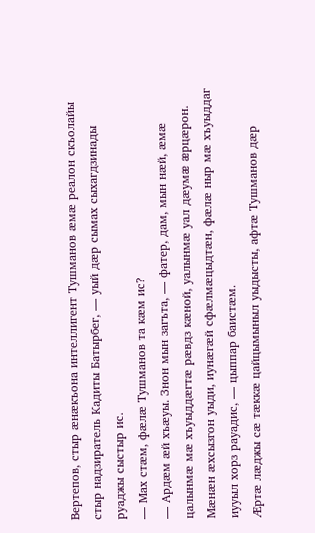Вертепов, стыр æнæкъона интеллигент Тушманов æмæ реалон скъолайы стыр надзиратель Кадиты Батырбег, — уый дæр сымах сыхагдзинады руаджы сыстыр ис.
— Мах стæм, фæлæ Тушманов та кæм ис?
— Ардæм æй хъæуы. Знон мын загъта, — фатер, дам, мын нæй, æмæ цалынмæ мæ хъуыддæгтæ рæвдз кæной, уалынмæ уал дæумæ æрцæрон. Мæнæн æхсызгон уыди, иунæгæй сфæлмæцыдтæн, фæлæ ныр мæ хъуыддаг иууыл хорз рауадис, — цыппар баистæм.
Æртæ лæджы сæ тæккæ цайцымыныл уыдысты, афтæ Тушманов дæр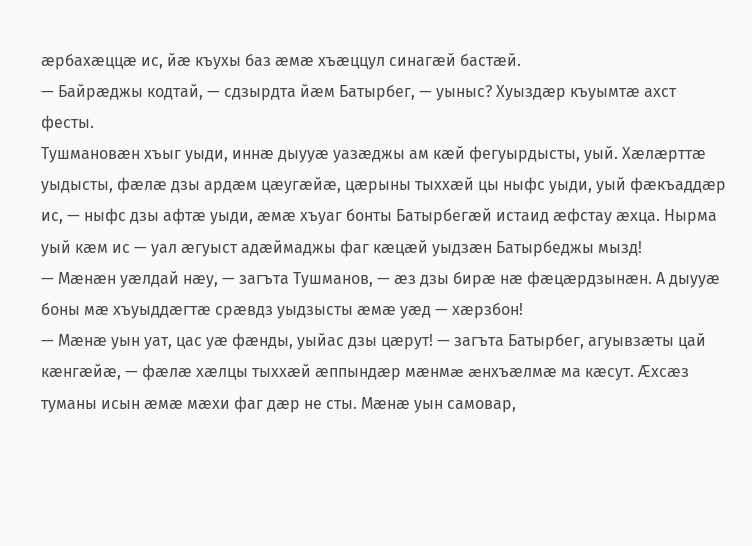æрбахæццæ ис, йæ къухы баз æмæ хъæццул синагæй бастæй.
— Байрæджы кодтай, — сдзырдта йæм Батырбег, — уыныс? Хуыздæр къуымтæ ахст фесты.
Тушмановæн хъыг уыди, иннæ дыууæ уазæджы ам кæй фегуырдысты, уый. Хæлæрттæ уыдысты, фæлæ дзы ардæм цæугæйæ, цæрыны тыххæй цы ныфс уыди, уый фæкъаддæр ис, — ныфс дзы афтæ уыди, æмæ хъуаг бонты Батырбегæй истаид æфстау æхца. Нырма уый кæм ис — уал æгуыст адæймаджы фаг кæцæй уыдзæн Батырбеджы мызд!
— Мæнæн уæлдай нæу, — загъта Тушманов, — æз дзы бирæ нæ фæцæрдзынæн. А дыууæ боны мæ хъуыддæгтæ срæвдз уыдзысты æмæ уæд — хæрзбон!
— Мæнæ уын уат, цас уæ фæнды, уыйас дзы цæрут! — загъта Батырбег, агуывзæты цай кæнгæйæ, — фæлæ хæлцы тыххæй æппындæр мæнмæ æнхъæлмæ ма кæсут. Æхсæз туманы исын æмæ мæхи фаг дæр не сты. Мæнæ уын самовар,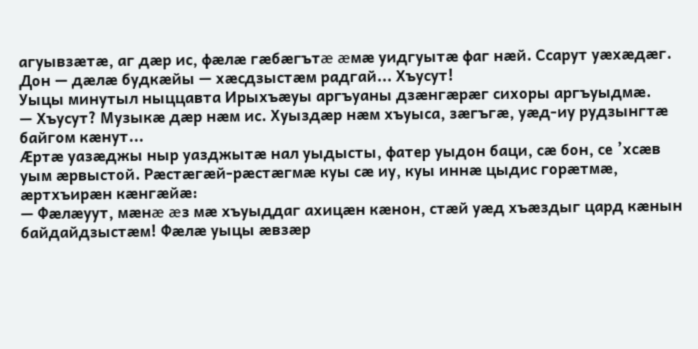агуывзæтæ, аг дæр ис, фæлæ гæбæгътæ æмæ уидгуытæ фаг нæй. Ссарут уæхæдæг. Дон — дæлæ будкæйы — хæсдзыстæм радгай... Хъусут!
Уыцы минутыл ныццавта Ирыхъæуы аргъуаны дзæнгæрæг сихоры аргъуыдмæ.
— Хъусут? Музыкæ дæр нæм ис. Хуыздæр нæм хъуыса, зæгъгæ, уæд-иу рудзынгтæ байгом кæнут...
Æртæ уазæджы ныр уазджытæ нал уыдысты, фатер уыдон баци, сæ бон, се ’хсæв уым æрвыстой. Рæстæгæй-рæстæгмæ куы сæ иу, куы иннæ цыдис горæтмæ, æртхъирæн кæнгæйæ:
— Фæлæуут, мæнæ æз мæ хъуыддаг ахицæн кæнон, стæй уæд хъæздыг цард кæнын байдайдзыстæм! Фæлæ уыцы æвзæр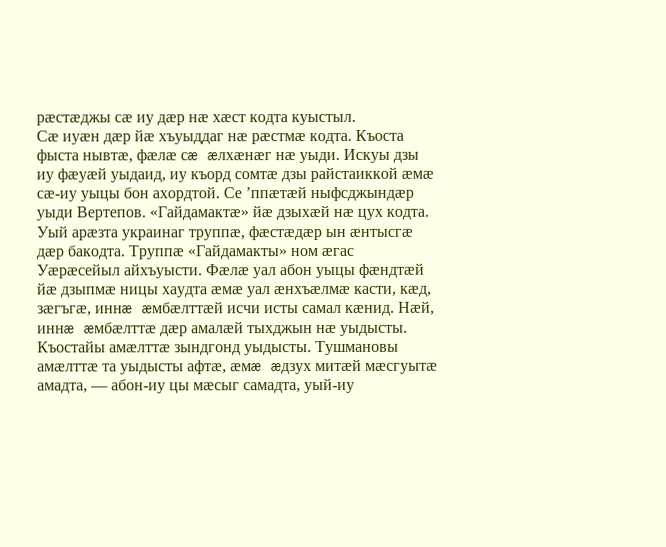рæстæджы сæ иу дæр нæ хæст кодта куыстыл.
Сæ иуæн дæр йæ хъуыддаг нæ рæстмæ кодта. Къоста фыста нывтæ, фæлæ сæ æлхæнæг нæ уыди. Искуы дзы иу фæуæй уыдаид, иу къорд сомтæ дзы райстаиккой æмæ сæ-иу уыцы бон ахордтой. Се ’ппæтæй ныфсджындæр уыди Вертепов. «Гайдамактæ» йæ дзыхæй нæ цух кодта. Уый арæзта украинаг труппæ, фæстæдæр ын æнтысгæ дæр бакодта. Труппæ «Гайдамакты» ном æгас Уæрæсейыл айхъуысти. Фæлæ уал абон уыцы фæндтæй йæ дзыпмæ ницы хаудта æмæ уал æнхъæлмæ касти, кæд, зæгъгæ, иннæ æмбæлттæй исчи исты самал кæнид. Нæй, иннæ æмбæлттæ дæр амалæй тыхджын нæ уыдысты. Къостайы амæлттæ зындгонд уыдысты. Тушмановы амæлттæ та уыдысты афтæ, æмæ æдзух митæй мæсгуытæ амадта, — абон-иу цы мæсыг самадта, уый-иу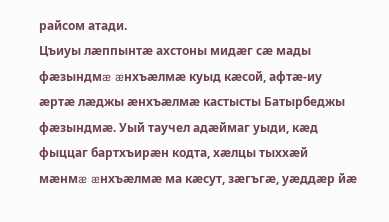райсом атади.
Цъиуы лæппынтæ ахстоны мидæг сæ мады фæзындмæ æнхъæлмæ куыд кæсой, афтæ-иу æртæ лæджы æнхъæлмæ кастысты Батырбеджы фæзындмæ. Уый таучел адæймаг уыди, кæд фыццаг бартхъирæн кодта, хæлцы тыххæй мæнмæ æнхъæлмæ ма кæсут, зæгъгæ, уæддæр йæ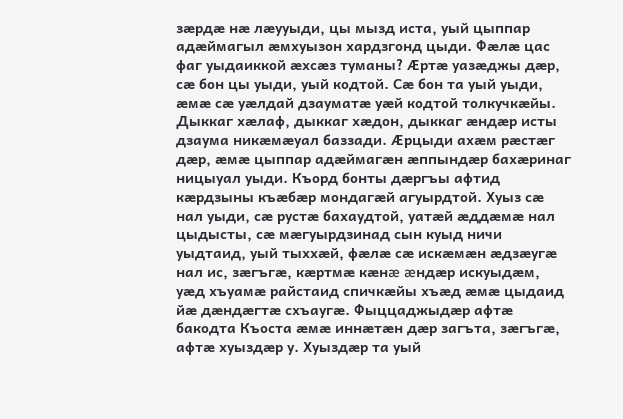зæрдæ нæ лæууыди, цы мызд иста, уый цыппар адæймагыл æмхуызон хардзгонд цыди. Фæлæ цас фаг уыдаиккой æхсæз туманы? Æртæ уазæджы дæр, сæ бон цы уыди, уый кодтой. Сæ бон та уый уыди, æмæ сæ уæлдай дзауматæ уæй кодтой толкучкæйы. Дыккаг хæлаф, дыккаг хæдон, дыккаг æндæр исты дзаума никæмæуал баззади. Æрцыди ахæм рæстæг дæр, æмæ цыппар адæймагæн æппындæр бахæринаг ницыуал уыди. Къорд бонты дæргъы афтид кæрдзыны къæбæр мондагæй агуырдтой. Хуыз сæ нал уыди, сæ рустæ бахаудтой, уатæй æддæмæ нал цыдысты, сæ мæгуырдзинад сын куыд ничи уыдтаид, уый тыххæй, фæлæ сæ искæмæн æдзæугæ нал ис, зæгъгæ, кæртмæ кæнæ æндæр искуыдæм, уæд хъуамæ райстаид спичкæйы хъæд æмæ цыдаид йæ дæндæгтæ схъаугæ. Фыццаджыдæр афтæ бакодта Къоста æмæ иннæтæн дæр загъта, зæгъгæ, афтæ хуыздæр у. Хуыздæр та уый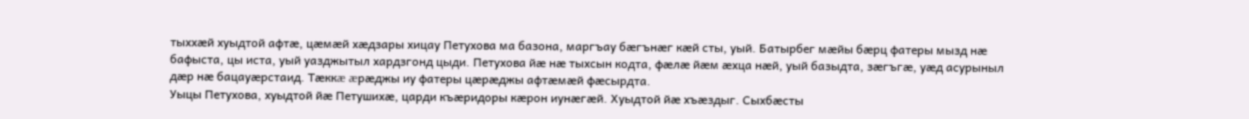тыххæй хуыдтой афтæ, цæмæй хæдзары хицау Петухова ма базона, маргъау бæгънæг кæй сты, уый. Батырбег мæйы бæрц фатеры мызд нæ бафыста, цы иста, уый уазджытыл хардзгонд цыди. Петухова йæ нæ тыхсын кодта, фæлæ йæм æхца нæй, уый базыдта, зæгъгæ, уæд асурыныл дæр нæ бацауæрстаид. Тæккæ æрæджы иу фатеры цæрæджы афтæмæй фæсырдта.
Уыцы Петухова, хуыдтой йæ Петушихæ, царди къæридоры кæрон иунæгæй. Хуыдтой йæ хъæздыг. Сыхбæсты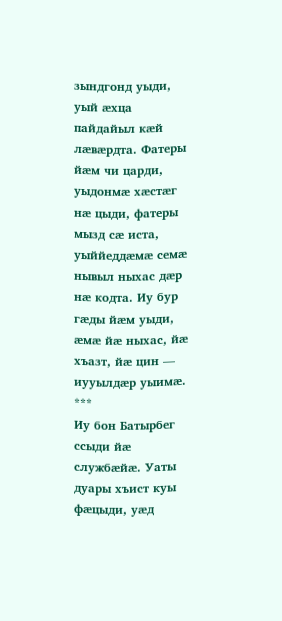зындгонд уыди, уый æхца пайдайыл кæй лæвæрдта. Фатеры йæм чи царди, уыдонмæ хæстæг нæ цыди, фатеры мызд сæ иста, уыййеддæмæ семæ нывыл ныхас дæр нæ кодта. Иу бур гæды йæм уыди, æмæ йæ ныхас, йæ хъазт, йæ цин — иууылдæр уыимæ.
***
Иу бон Батырбег ссыди йæ службæйæ. Уаты дуары хъист куы фæцыди, уæд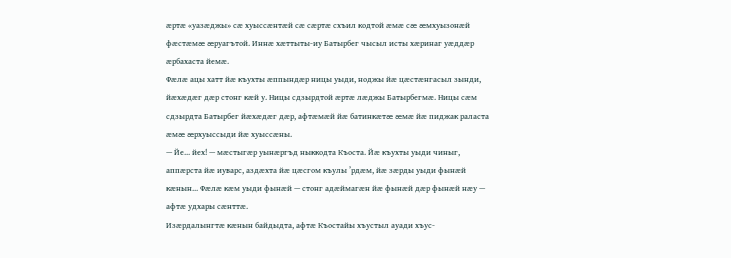æртæ «уазæджы» сæ хуыссæнтæй сæ сæртæ схъил кодтой æмæ сæ æмхуызонæй фæстæмæ æруагътой. Иннæ хæттыты-иу Батырбег чысыл исты хæринаг уæддæр æрбахаста йемæ.
Фæлæ ацы хатт йæ къухты æппындæр ницы уыди, ноджы йæ цæстæнгасыл зынди, йæхæдæг дæр стонг кæй у. Ницы сдзырдтой æртæ лæджы Батырбегмæ. Ницы сæм сдзырдта Батырбег йæхæдæг дæр, афтæмæй йæ батинкæтæ æмæ йæ пиджак раласта æмæ æрхуыссыди йæ хуыссæны.
— Йе... йех! — мæстыгæр уынæргъд ныккодта Къоста. Йæ къухты уыди чиныг, аппæрста йæ иуварс, аздæхта йæ цæсгом къулы ’рдæм, йæ зæрды уыди фынæй кæнын... Фæлæ кæм уыди фынæй — стонг адæймагæн йæ фынæй дæр фынæй нæу — афтæ удхары сæнттæ.
Изæрдалынгтæ кæнын байдыдта, афтæ Къостайы хъустыл ауади хъус-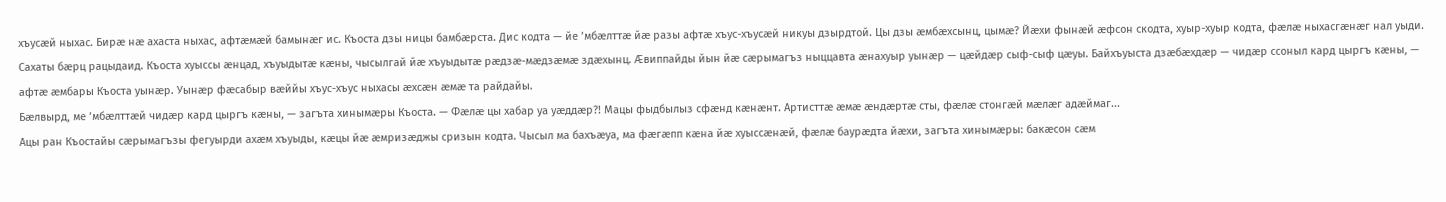хъусæй ныхас. Бирæ нæ ахаста ныхас, афтæмæй бамынæг ис. Къоста дзы ницы бамбæрста. Дис кодта — йе ’мбæлттæ йæ разы афтæ хъус-хъусæй никуы дзырдтой. Цы дзы æмбæхсынц, цымæ? Йæхи фынæй æфсон скодта, хуыр-хуыр кодта, фæлæ ныхасгæнæг нал уыди. Сахаты бæрц рацыдаид. Къоста хуыссы æнцад, хъуыдытæ кæны, чысылгай йæ хъуыдытæ рæдзæ-мæдзæмæ здæхынц. Æвиппайды йын йæ сæрымагъз ныццавта æнахуыр уынæр — цæйдæр сыф-сыф цæуы. Байхъуыста дзæбæхдæр — чидæр ссоныл кард цыргъ кæны, — афтæ æмбары Къоста уынæр. Уынæр фæсабыр вæййы хъус-хъус ныхасы æхсæн æмæ та райдайы.
Бæлвырд, ме ’мбæлттæй чидæр кард цыргъ кæны, — загъта хинымæры Къоста. — Фæлæ цы хабар уа уæддæр?! Мацы фыдбылыз сфæнд кæнæнт. Артисттæ æмæ æндæртæ сты, фæлæ стонгæй мæлæг адæймаг...
Ацы ран Къостайы сæрымагъзы фегуырди ахæм хъуыды, кæцы йæ æмризæджы сризын кодта. Чысыл ма бахъæуа, ма фæгæпп кæна йæ хуыссæнæй, фæлæ баурæдта йæхи, загъта хинымæры: бакæсон сæм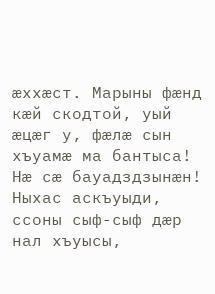æххæст. Марыны фæнд кæй скодтой, уый æцæг у, фæлæ сын хъуамæ ма бантыса! Нæ сæ бауадздзынæн!
Ныхас аскъуыди, ссоны сыф-сыф дæр нал хъуысы,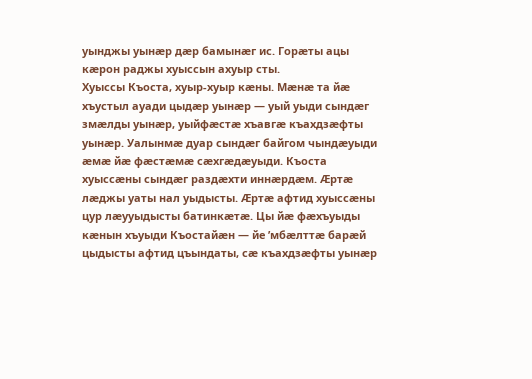уынджы уынæр дæр бамынæг ис. Горæты ацы кæрон раджы хуыссын ахуыр сты.
Хуыссы Къоста, хуыр-хуыр кæны. Мæнæ та йæ хъустыл ауади цыдæр уынæр — уый уыди сындæг змæлды уынæр, уыйфæстæ хъавгæ къахдзæфты уынæр. Уалынмæ дуар сындæг байгом чындæуыди æмæ йæ фæстæмæ сæхгæдæуыди. Къоста хуыссæны сындæг раздæхти иннæрдæм. Æртæ лæджы уаты нал уыдысты. Æртæ афтид хуыссæны цур лæууыдысты батинкæтæ. Цы йæ фæхъуыды кæнын хъуыди Къостайæн — йе ’мбæлттæ барæй цыдысты афтид цъындаты, сæ къахдзæфты уынæр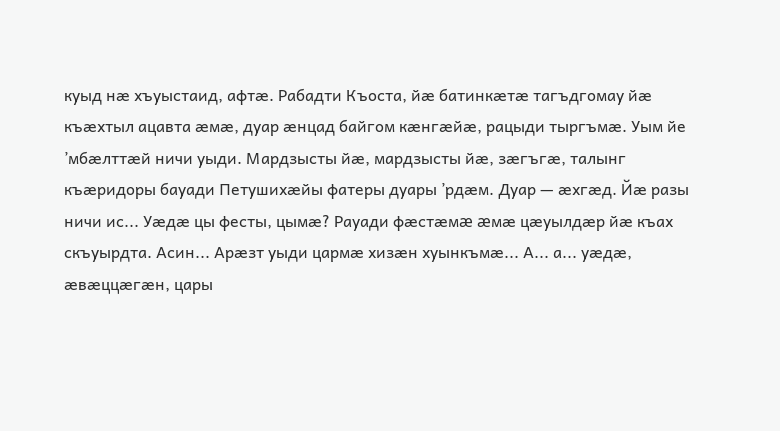куыд нæ хъуыстаид, афтæ. Рабадти Къоста, йæ батинкæтæ тагъдгомау йæ къæхтыл ацавта æмæ, дуар æнцад байгом кæнгæйæ, рацыди тыргъмæ. Уым йе ’мбæлттæй ничи уыди. Мардзысты йæ, мардзысты йæ, зæгъгæ, талынг къæридоры бауади Петушихæйы фатеры дуары ’рдæм. Дуар — æхгæд. Йæ разы ничи ис... Уæдæ цы фесты, цымæ? Рауади фæстæмæ æмæ цæуылдæр йæ къах скъуырдта. Асин... Арæзт уыди цармæ хизæн хуынкъмæ... А... а... уæдæ, æвæццæгæн, цары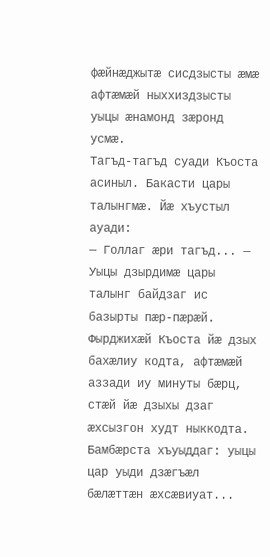фæйнæджытæ сисдзысты æмæ афтæмæй ныххиздзысты уыцы æнамонд зæронд усмæ.
Тагъд-тагъд суади Къоста асиныл. Бакасти цары талынгмæ. Йæ хъустыл ауади:
— Голлаг æри тагъд... — Уыцы дзырдимæ цары талынг байдзаг ис базырты пæр-пæрæй.
Фырджихæй Къоста йæ дзых бахæлиу кодта, афтæмæй аззади иу минуты бæрц, стæй йæ дзыхы дзаг æхсызгон худт ныккодта. Бамбæрста хъуыддаг: уыцы цар уыди дзæгъæл бæлæттæн æхсæвиуат...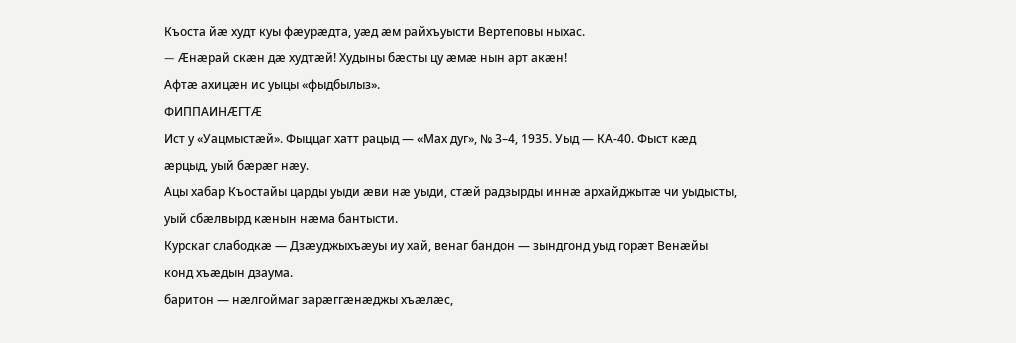Къоста йæ худт куы фæурæдта, уæд æм райхъуысти Вертеповы ныхас.
— Æнæрай скæн дæ худтæй! Худыны бæсты цу æмæ нын арт акæн!
Афтæ ахицæн ис уыцы «фыдбылыз».
ФИППАИНÆГТÆ
Ист у «Уацмыстæй». Фыццаг хатт рацыд — «Мах дуг», № 3–4, 1935. Уыд — КА-40. Фыст кæд æрцыд, уый бæрæг нæу.
Ацы хабар Къостайы царды уыди æви нæ уыди, стæй радзырды иннæ архайджытæ чи уыдысты, уый сбæлвырд кæнын нæма бантысти.
Курскаг слабодкæ — Дзæуджыхъæуы иу хай, венаг бандон — зындгонд уыд горæт Венæйы конд хъæдын дзаума.
баритон — нæлгоймаг зарæггæнæджы хъæлæс,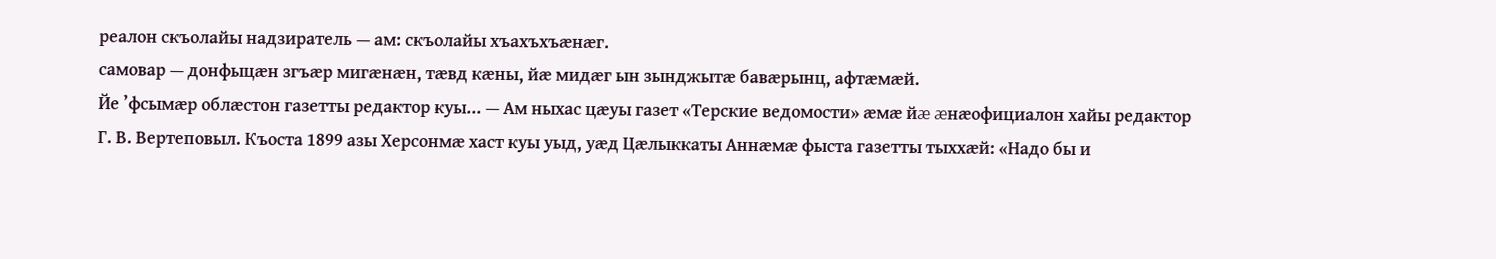реалон скъолайы надзиратель — ам: скъолайы хъахъхъæнæг.
самовар — донфыцæн згъæр мигæнæн, тæвд кæны, йæ мидæг ын зынджытæ бавæрынц, афтæмæй.
Йе ’фсымæр облæстон газетты редактор куы... — Ам ныхас цæуы газет «Терские ведомости» æмæ йæ æнæофициалон хайы редактор Г. В. Вертеповыл. Къоста 1899 азы Херсонмæ хаст куы уыд, уæд Цæлыккаты Аннæмæ фыста газетты тыххæй: «Надо бы и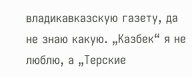владикавказскую газету, да не знаю какую. „Казбек“ я не люблю, а „Терские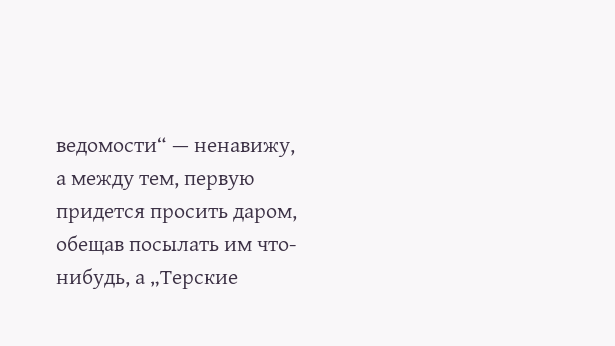ведомости“ — ненавижу, а между тем, первую придется просить даром, обещав посылать им что-нибудь, а „Терские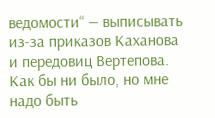ведомости“ — выписывать из-за приказов Каханова и передовиц Вертепова. Как бы ни было, но мне надо быть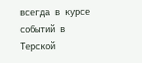всегда в курсе событий в Терской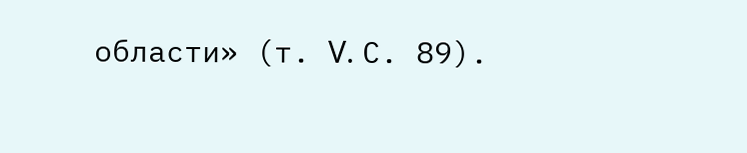области» (т. V. С. 89).